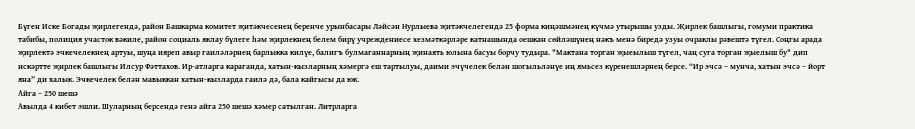Бүген Иске Богады җирлегендә, район Башкарма комитет җитәкчесенең беренче урынбасары Ләйсән Нурлыева җитәкчелегендә 25 форма киңәшмәнең күчмә утырышы узды. Җирлек башлыгы, гомуми практика табибы, полиция участок вәкиле, район социаль яклау бүлеге һәм җирлекнең белем бирү учреждениесе хезмәткәрләре катнашында оешкан сөйләшүнең нәкъ менә биредә узуы очраклы рәвештә түгел. Соңгы арада җирлектә эчкечелекнең артуы, шуңа ияреп авыр гаиләләрнең барлыкка килүе, балигъ булмаганнарның җинаять юлына басуы борчу тудыра. "Мактана торган җыеылыш түгел, чаң суга торган җыелыш бу" дип искәртте җирлек башлыгы Илсур Фәттахов. Ир-атларга караганда, хатын-кызларның хәмергә еш тартылуы, даими эчүчелек белән шогыльләнүе иң ямьсез күренешләрнең берсе. “Ир эчсә – мунча, хатын эчсә – йорт яна” ди халык. Эчкечелек белән мавыккан хатын-кызларда гаилә дә, бала кайгысы да юк.
Айга – 250 шешә
Авылда 4 кибет эшли. Шуларның берсендә генә айга 250 шешә хәмер сатылган. Литрларга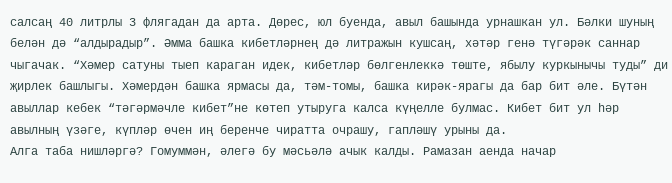салсаң 40 литрлы 3 флягадан да арта. Дөрес, юл буенда, авыл башында урнашкан ул. Бәлки шуның белән дә “алдырадыр”. Әмма башка кибетләрнең дә литражын кушсаң, хәтәр генә түгәрәк саннар чыгачак. “Хәмер сатуны тыеп караган идек, кибетләр бөлгенлеккә төште, ябылу куркынычы туды” ди җирлек башлыгы. Хәмердән башка ярмасы да, тәм-томы, башка кирәк-ярагы да бар бит әле. Бүтән авыллар кебек “тәгәрмәчле кибет”не көтеп утыруга калса күңелле булмас. Кибет бит ул һәр авылның үзәге, күпләр өчен иң беренче чиратта очрашу, гапләшү урыны да.
Алга таба нишләргә? Гомуммән, әлегә бу мәсьәлә ачык калды. Рамазан аенда начар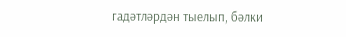гадәтләрдән тыелып, бәлки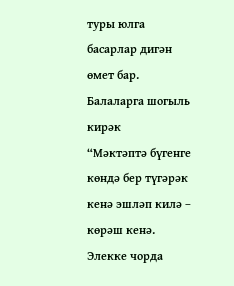туры юлга басарлар дигән өмет бар.
Балаларга шогыль кирәк
“Мәктәптә бүгенге көндә бер түгәрәк кенә эшләп килә – көрәш кенә. Элекке чорда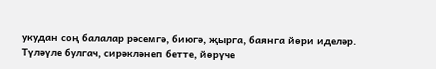укудан соң балалар рәсемгә, биюгә, җырга, баянга йөри иделәр. Түләүле булгач, сирәкләнеп бетте, йөрүче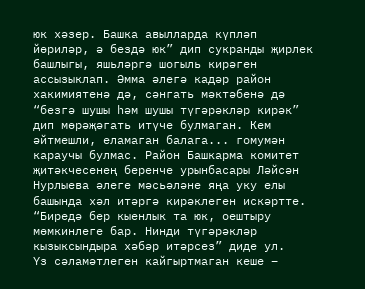юк хәзер. Башка авылларда күпләп йөриләр, ә бездә юк” дип сукранды җирлек башлыгы, яшьләргә шогыль кирәген ассызыклап. Әмма әлегә кадәр район хакимиятенә дә, сәнгать мәктәбенә дә “безгә шушы һәм шушы түгәрәкләр кирәк” дип мөрәҗәгать итүче булмаган. Кем әйтмешли, еламаган балага... гомумән караучы булмас. Район Башкарма комитет җитәкчесенең беренче урынбасары Ләйсән Нурлыева әлеге мәсьәләне яңа уку елы башында хәл итәргә кирәклеген искәртте. “Биредә бер кыенлык та юк, оештыру мөмкинлеге бар. Нинди түгәрәкләр кызыксындыра хәбәр итәрсез” диде ул.
Үз сәламәтлеген кайгыртмаган кеше –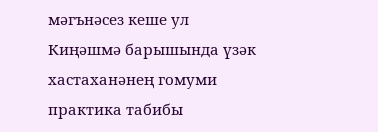мәгънәсез кеше ул
Киңәшмә барышында үзәк хастаханәнең гомуми практика табибы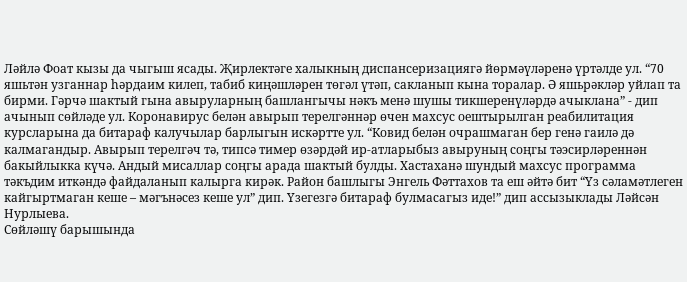Ләйлә Фоат кызы да чыгыш ясады. Җирлектәге халыкның диспансеризациягә йөрмәүләренә үртәлде ул. “70 яшьтән узганнар һәрдаим килеп, табиб киңәшләрен төгәл үтәп, сакланып кына торалар. Ә яшьрәкләр уйлап та бирми. Гәрчә шактый гына авыруларның башлангычы нәкъ менә шушы тикшеренүләрдә ачыклана” - дип ачынып сөйләде ул. Коронавирус белән авырып терелгәннәр өчен махсус оештырылган реабилитация курсларына да битараф калучылар барлыгын искәртте ул. “Ковид белән очрашмаган бер генә гаилә дә калмагандыр. Авырып терелгәч тә, типсә тимер өзәрдәй ир-атларыбыз авыруның соңгы тәэсирләреннән бакыйлыкка күчә. Андый мисаллар соңгы арада шактый булды. Хастаханә шундый махсус программа тәкъдим иткәндә файдаланып калырга кирәк. Район башлыгы Энгель Фәттахов та еш әйтә бит “Үз сәламәтлеген кайгыртмаган кеше – мәгънәсез кеше ул” дип. Үзегезгә битараф булмасагыз иде!” дип ассызыклады Ләйсән Нурлыева.
Сөйләшү барышында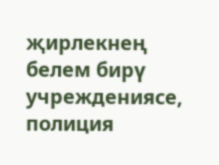җирлекнең белем бирү учреждениясе, полиция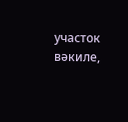участок вәкиле,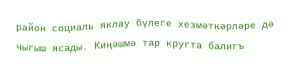район социаль яклау бүлеге хезмәткәрләре дә чыгыш ясады. Киңәшмә тар кругта балигъ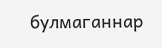булмаганнар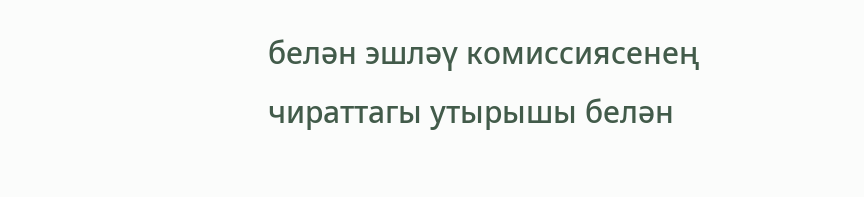белән эшләү комиссиясенең чираттагы утырышы белән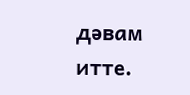дәвам итте.